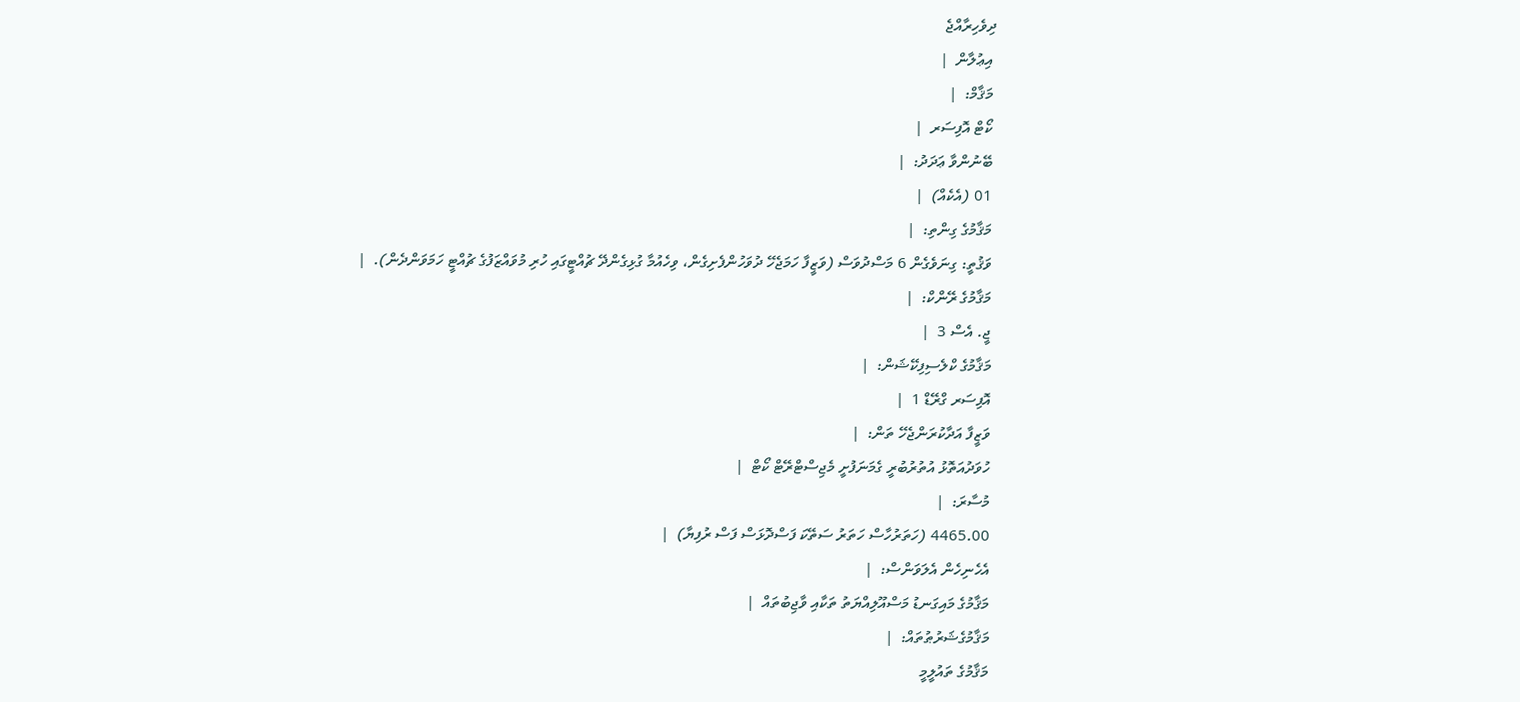ދިވެހިރާއްޖެ
 އިޢުލާން  |
 މަޤާމް:  |
 ކޯޓް އޮފިސަރ  |
 ބޭނުންވާ ޢަދަދު:  |
 01 (އެކެއް)  |
 މަޤާމުގެ ގިންތި:  |
 ވަޤުތީ: ގިނަވެގެން 6 މަސްދުވަސް (ވަޒީފާ ހަމަޖެހޭ ދުވަހުންފެށިގެން، ވިހެއުމާ ގުޅިގެންދޭ ޗުއްޓީގައި ހުރި މުވައްޒަފުގެ ޗުއްޓީ ހަމަވަންދެން).  |
 މަޤާމުގެ ރޭންކް:  |
 ޖީ. އެސް 3  |
 މަޤާމުގެ ކްލެސިފިކޭޝަން:  |
 އޮފިސަރ ގްރޭޑް 1  |
 ވަޒީފާ އަދާކުރަންޖެހޭ ތަން:  |
 ހުވަދުއަތޮޅު އުތުރުބުރީ ގެމަނަފުށީ މެޖިސްޓްރޭޓް ކޯޓް  |
 މުސާރަ:  |
 4465.00 (ހަތަރުހާސް ހަތަރު ސަތޭކަ ފަސްދޮޅަސް ފަސް ރުފިޔާ)  |
 އެހެނިހެން އެލަވަންސް:  |
 މަޤާމުގެ މައިގަނޑު މަސްއޫލިއްޔަތު ތަކާއި ވާޖިބުތައް  |
 މަޤާމުގެޝަރުޠުތައް:  |
 މަޤާމުގެ ތައުލީމީ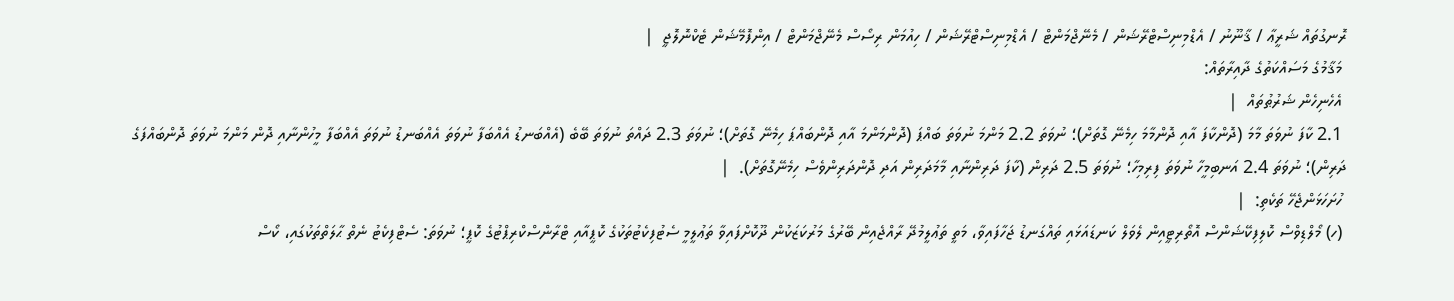ރޮނގުތައް ޝަރީޢާ / ޤާނޫނު / އެޑްމިނިސްޓްރޭޝަން / މެނޭޖްމަންޓް / އެޑްމިނިސްޓްރޭޝަން / ހިއުމަން ރިސޯސް މެނޭޖްމަންޓް / އިންފޮމޭޝަން ޓެކްނޮލޮޖީ  |
 މަޤާމުގެ މަސައްކަތުގެ ދާއިރާތައް:
 އެހެނިހެން ޝަރުޠުތައް  |
 2.1 ކާފަ ނުވަތަ މާމަ (ދޮންކާފަ އާއި ދޮންމާމަ ހިމެނޭ ގޮތަށް)؛ ނުވަތަ 2.2 މަންމަ ނުވަތަ ބައްޕަ (ދޮންމަންމަ އާއި ދޮންބައްޕަ ހިމެނޭ ގޮތަށް)؛ ނުވަތަ 2.3 ދައްތަ ނުވަތަ ބޭބެ (އެއްބަނޑު އެއްބަފާ ނުވަތަ އެއްބަނޑު ނުވަތަ އެއްބަފާ މީހުންނާއި ދޮން މަންމަ ނުވަތަ ދޮންބައްފަގެ ދަރިން)؛ ނުވަތަ 2.4 އަނބިމީހާ ނުވަތަ ފިރިމިހާ؛ ނުވަތަ 2.5 ދަރިން (ކާފަ ދަރިންނާއި މާމަދަރިން އަދި ދޮންދަރިންވެސް ހިމެނޭގޮތަށް).  |
 ހުށަހަޅަންޖެހޭ ތަކެތި:  |
 (ހ) މޯލްޑިވްސް ކޮލިފިކޭޝަންސް އޮތޯރިޓީއިން ލެވަލް ކަނޑައަޅައި ތައްގަނޑު ޖަހާފައިވާ، މަތީ ތަޢުލީމުދޭ ރާއްޖެއިން ބޭރުގެ މަރުކަޒަކުން ދޫކޮށްފައިވާ ތަޢުލީމީ ސެޓުފިކެޓުތަކުގެ ކޮޕީއާއި ޓްރާންސްކްރިޕްޓުގެ ކޮޕީ؛ ނުވަތަ: ސެޓްފިކެޓު ނެތް ޙާލަތްތަކުގައި، ކޯސް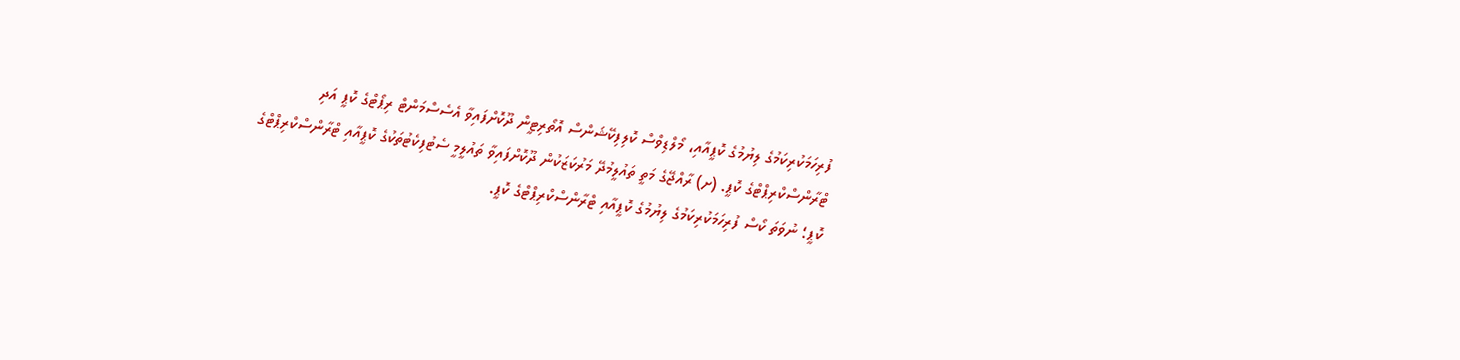ފުރިހަމަކުރިކަމުގެ ލިޔުމުގެ ކޮޕީއާއި، މޯލްޑިވްސް ކޮލިފިކޭޝަންސް އޮތޯރިޓީން ދޫކޮށްފައިވާ އެސެސްމަންޓް ރިޕޯޓްގެ ކޮޕީ އަދި ޓްރާންސްކްރިޕްޓްގެ ކޮޕީ. (ށ) ރާއްޖޭގެ މަތީ ތައުލީމުދޭ މަރުކަޒަކުން ދޫކޮށްފައިވާ ތައުލީމީ ސެޓުފިކެޓުތަކުގެ ކޮޕީއާއި ޓްރާންސްކްރިޕްޓްގެ ކޮޕީ؛ ނުވަތަ ކޯސް ފުރިހަމަކުރިކަމުގެ ލިޔުމުގެ ކޮޕީއާއި ޓްރާންސްކްރިޕްޓްގެ ކޮޕީ.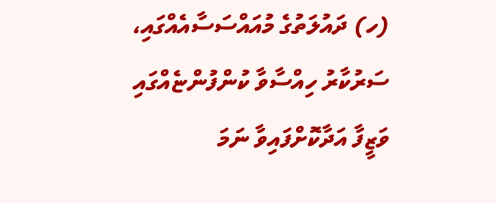(ހ) ދައުލަތުގެ މުއައްސަސާއެއްގައި، ސަރުކާރު ހިއްސާވާ ކުންފުންޏެއްގައި ވަޒީފާ އަދާކޮށްފައިވާ ނަމަ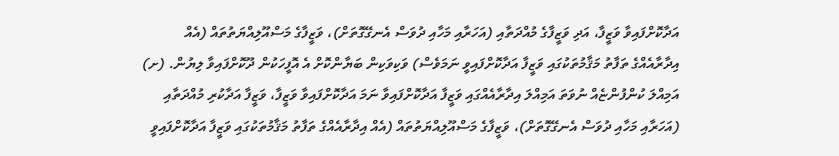އަދާކޮށްފައިވާ ވަޒީފާ، އަދި ވަޒީފާގެ މުއްދަތާއި (އަހަރާއި މަހާއި ދުވަސް އެނގޭގޮތަށް)، ވަޒީފާގެ މަސްއޫލިއްޔަތުތައް (އެއް އިދާރާއެއްގެ ތަފާތު މަޤާމުތަކުގައި ވަޒީފާ އަދާކޮށްފައިވީ ނަމަވެސް) ވަކިވަކިން ބަޔާންކޮށް އެ އޮފީހަކުން ދޫކޮށްފައިވާ ލިޔުން. (ށ) އަމިއްލަ ކުންފުންޏެއް ނުވަތަ އަމިއްލަ އިދާރާއެއްގައި ވަޒީފާ އަދާކޮށްފައިވާ ނަމަ އަދާކޮށްފައިވާ ވަޒީފާ، ވަޒީފާ އަދާކުރި މުއްދަތާއި (އަހަރާއި މަހާއި ދުވަސް އެނގޭގޮތަށް)، ވަޒީފާގެ މަސްއޫލިއްޔަތުތައް (އެއް އިދާރާއެއްގެ ތަފާތު މަޤާމުތަކުގައި ވަޒީފާ އަދާކޮށްފައިވީ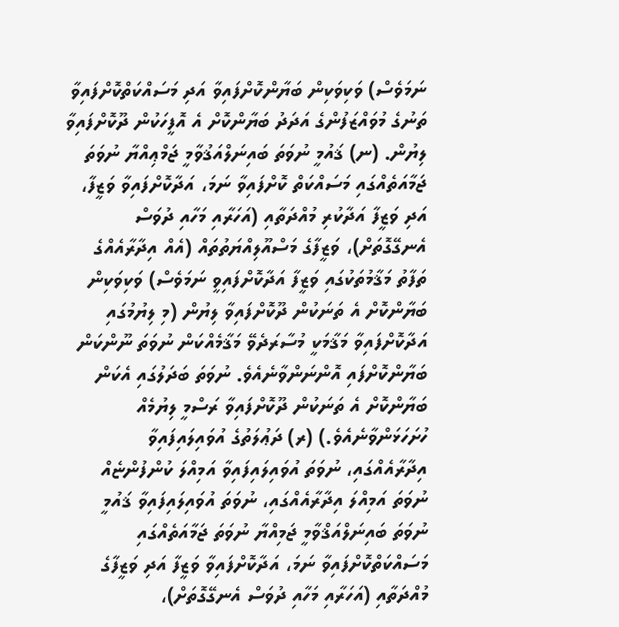ނަމަވެސް) ވަކިވަކިން ބަޔާންކޮށްފައިވާ އަދި މަސައްކަތްކޮށްފައިވާ ތަނުގެ މުވައްޒަފުންގެ އަދަދު ބަޔާންކޮށް އެ އޮފީހަކުން ދޫކޮށްފައިވާ ލިޔުން. (ނ) ޤައުމީ ނުވަތަ ބައިނަލްއަޤުވާމީ ޖަމްޢިއްޔާ ނުވަތަ ޖަމާއަތެއްގައި މަސައްކަތް ކޮށްފައިވާ ނަމަ، އަދާކޮށްފައިވާ ވަޒީފާ، އަދި ވަޒީފާ އަދާކުރި މުއްދަތާއި (އަހަރާއި މަހާއި ދުވަސް އެނގޭގޮތަށް)، ވަޒީފާގެ މަސްއޫލިއްޔަތުތައް (އެއް އިދާރާއެއްގެ ތަފާތު މަޤާމުތަކުގައި ވަޒީފާ އަދާކޮށްފައިވީ ނަމަވެސް) ވަކިވަކިން ބަޔާންކޮށް އެ ތަނަކުން ދޫކޮށްފައިވާ ލިޔުން (މި ލިޔުމުގައި އަދާކޮށްފައިވާ މަޤާމަކީ މުސާރަދެވޭ މަޤާމެއްކަން ނުވަތަ ނޫންކަން ބަޔާންކޮށްފައި އޮންނަންވާނެއެވެ. ނުވަތަ ބަދަލުގައި އެކަން ބަޔާންކޮށް އެ ތަނަކުން ދޫކޮށްފައިވާ ރަސްމީ ލިޔުމެއް ހުށަހަޅަންވާނެއެވެ.) (ރ) ދަޢުލަތުގެ އުވައިލައިފައިވާ އިދާރާއެއްގައި، ނުވަތަ އުވައިލައިފައިވާ އަމިއްލަ ކުންފުންޏެއް ނުވަތަ އަމިއްލަ އިދާރާއެއްގައި، ނުވަތަ އުވައިލައިފައިވާ ޤައުމީ ނުވަތަ ބައިނަލްއަޤްވާމީ ޖަމިއްޔާ ނުވަތަ ޖަމާއަތެއްގައި މަސައްކަތްކޮށްފައިވާ ނަމަ، އަދާކޮށްފައިވާ ވަޒީފާ އަދި ވަޒީފާގެ މުއްދަތާއި (އަހަރާއި މަހާއި ދުވަސް އެނގޭގޮތަށް)،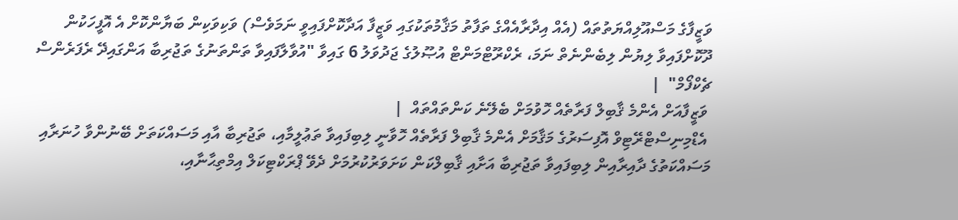ވަޒީފާގެ މަސްއޫލިއްޔަތުތައް (އެއް އިދާރާއެއްގެ ތަފާތު މަޤާމުތަކުގައި ވަޒީފާ އަދާކޮށްފައިވީ ނަމަވެސް) ވަކިވަކިން ބަޔާންކޮށް އެ އޮފީހަކުން ދޫކޮށްފައިވާ ލިޔުން ލިބެންނެތް ނަމަ، ރެކްރޫޓްމަންޓް އުޞޫލުގެ ޖަދުވަލު 6 ގައިވާ "އުވާލާފައިވާ ތަންތަނުގެ ތަޖުރިބާ އަންގައިދޭ ރެފަރެންސް ޗެކްފޯމް"  |
 ވަޒީފާއަށް އެންމެ ޤާބިލް ފަރާތެއް ހޮވުމަށް ބެލޭނެ ކަންތައްތައް  |
 އެޑްމިނިސްޓްރޭޓިވް އޮފިސަރުގެ މަޤާމަށް އެންމެ ޤާބިލް ފަރާތެއް ހޮވާނީ ލިބިފައިވާ ތަޢުލީމާއި، ތަޖުރިބާ އާއި މަސައްކަތަށް ބޭނުންވާ ހުނަރާއި މަސައްކަތުގެ ދާއިރާއިން ލިބިފައިވާ ތަޖުރިބާ އަށާއި ޤާބިލްކަން ކަށަވަރުކުރުމަށް ދެވޭ ޕްރަކްޓިކަލް އިމްތިޙާނާއި،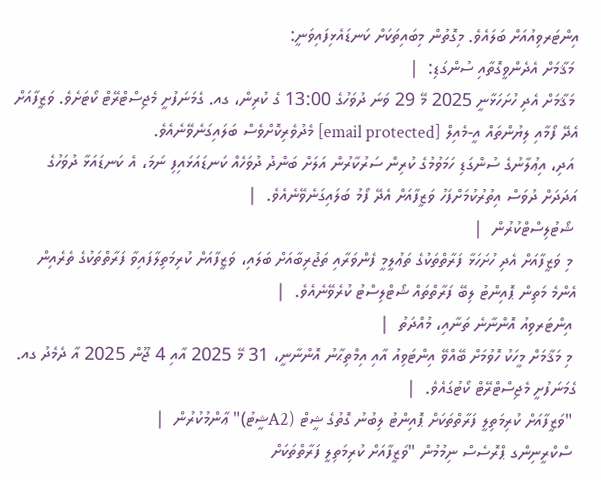އިންޓަރވިއުއަށް ބަލައެވެ. މިގޮތުން މިބައިތަކަށް ކަނޑައެޅިފައިވަނީ:
 މަޤާމަށް އެދެންވީގޮތާއި ސުންގަޑި:  |
 މަޤާމަށް އެދި ހުށަހަޅާނީ 2025 މޭ 29 ވަނަ ދުވަހުގެ 13:00 ގެ ކުރިން، ގއ. ގެމަނަފުށީ މެޖިސްޓްރޭޓް ކޯޓަށެވެ. ވަޒީފާއަށް އެދޭ ފޯމާއި ލިޔުންތައް އީ-މެއިލް [email protected] މެދުވެރިކޮށްވެސް ބަލައިގަނެވޭނެއެވެ.
 އަދި، އިޢުލާނުގެ ސުންގަޑި ހަމަވުމުގެ ކުރިން ސަރުކާރުން އަލަށް ބަންދު ދުވަހެއް ކަނޑައަޅައިފި ނަމަ، އެ ކަނޑައަޅާ ދުވަހުގެ އަދަދަށް ދުވަސް އިތުރުކުމަށްފަހު ވަޒީފާއަށް އެދޭ ފޯމު ބަލައިގަނެވޭނެއެވެ.  |
 ޝޯޓުލިސްޓްކުރުން  |
 މި ވަޒީފާއަށް އެދި ހުށަހަޅާ ފަރާތްތަކުގެ ތަޢުލީމީ ފެންވަރާއި ތަޖުރިބާއަށް ބަލައި، ވަޒީފާއަށް ކުރިމަތިލާފައިވާ ފަރާތްތަކުގެ ތެރެއިން އެންމެ މަތިން ޕޮއިންޓު ލިބޭ ފަރާތްތައް ޝޯޓްލިސްޓު ކުރެވޭނެއެވެ.  |
 އިންޓަރވިއު އޮންނާނެ ތަނާއި، މުއްދަތު  |
 މި މަޤާމަށް މީހަކު ހޮވުމަށް ބޭއްވޭ އިންޓަވިއު އާއި އިމްތިޙާނު އޮންނާނީ، 31 މޭ 2025 އާއި 4 ޖޫން 2025 އާ ދެމެދު ގއ. ގެމަނަފުށީ މެޖިސްޓްރޭޓް ކޯޓުގައެވެ.  |
 "ވަޒީފާއަށް ކުރިމަތިލީ ފަރާތްތަކަށް ޕޮއިންޓު ލިބުނު ގޮތުގެ ޝީޓް (A2ޝީޓު)" ޢާންމުކުރުން  |
 ސްކްރީނިންގ ޕްރޮސެސް ނިމުމުން "ވަޒީފާއަށް ކުރިމަތިލީ ފަރާތްތަކަށް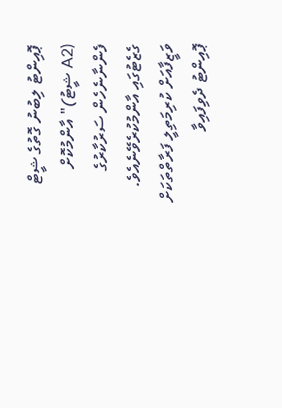ޕޮއިންޓު ލިބުނު ގޮތުގެ ޝީޓް (A2 ޝީޓު)" އާންމުކޮށް ފެންނާނެހެން ސަރުކާރުގެ ގެޒެޓުގައި އާންމުކުރެވޭނެއެވެ. ވަޒީފާއަށް ކުރިމަތިލީ ފަރާތްތަކަށް ޕޮއިންޓު ދެވިފައިވާ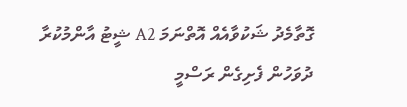ގޮތާމެދު ޝަކުވާއެއް އޮތްނަމަ A2 ޝީޓު އާންމުކުރާ ދުވަހުން ފެށިގެން ރަސްމީ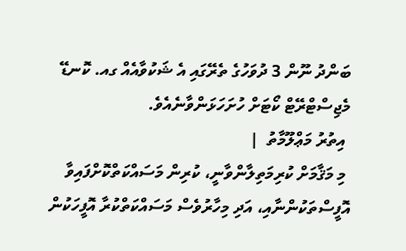ބަންދު ނޫން 3 ދުވަހުގެ ތެރޭގައި އެ ޝަކުވާއެއް ގއ. ކޮނޑޭ މެޖިސްޓްރޭޓް ކޯޓަށް ހުށަހަޅަންވާނެއެވެ.
 އިތުރު މަޢްލޫމާތު  |
 މި މަޤާމަށް ކުރިމަތިލާންވާނީ، ކުރިން މަސައްކަތްކޮށްފައިވާ އޮފީސްތަކުންނާއި، އަދި މިހާރުވެސް މަސައްކަތްކުރާ އޮފީހަކުން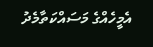އެމީހެއްގެ މަސައްކަތާމެދު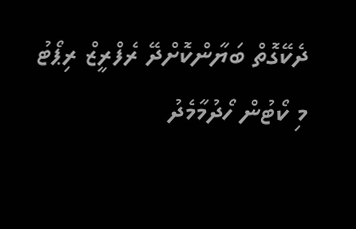ދެކޭގޮތް ބަޔާންކޮށްދޭ ރެފްރީޒް ރިޕޯޓު މި ކޯޓުން ހޯދުމާމެދު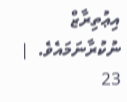އިޢުތިރާޒް ނުކުރާނަމައެވެ.  |
23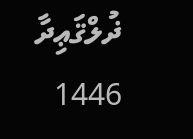ޛުލްޤަޢިދާ 1446